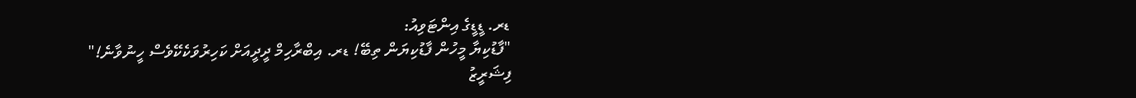ޑރ. ޑީޑީގެ އިންޓަވިއު:
"ފާޑުކިޔާ މީހުން ފާޑުކިޔަން ތިބޭ! ޑރ. އިބްރާހިމް ދީދީއަށް ކަހިރުވަކެކޭވެސް ހީނުވާނެ!"
ފިޝަރީޒު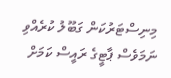މިނިސްޓަރުކަން ގަބޫލު ކުރެއްވި ނަމަވެސް ޕާޓީގެ ރައީސް ކަމަށް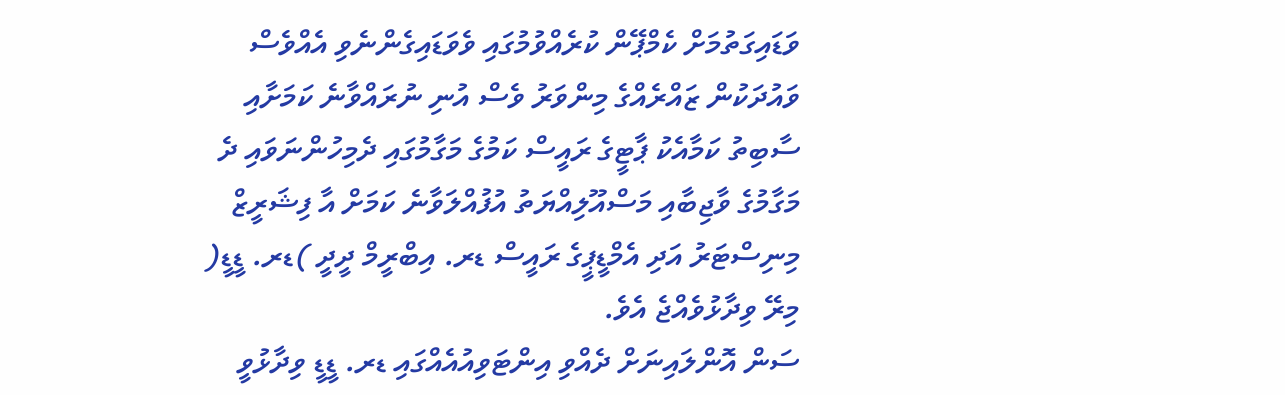ވަޑައިގަތުމަށް ކެމްޕޭން ކުރެއްވުމުގައި ވެވަޑައިގެންނެވި އެއްވެސް ވައުދަކުން ޒައްރެއްގެ މިންވަރު ވެސް އުނި ނުރައްވާނެ ކަމަށާއި ސާބިތު ކަމާއެކު ޕާޓީގެ ރައީސް ކަމުގެ މަގާމުގައި ދެމިހުންނަވައި ދެ މަގާމުގެ ވާޖިބާއި މަސްއޫލިއްޔަތު އުފުއްލަވާނެ ކަމަށް އާ ފިޝަރީޒް މިނިސްޓަރު އަދި އެމްޑީޕީގެ ރައީސް ޑރ. އިބްރީމް ދީދީ )ޑރ. ޑީޑީ( މިރޭ ވިދާޅުވެއްޖެ އެވެ.
ސަން އޮންލައިނަށް ދެއްވި އިންޓަވިއުއެއްގައި ޑރ. ޑީޑީ ވިދާޅުވީ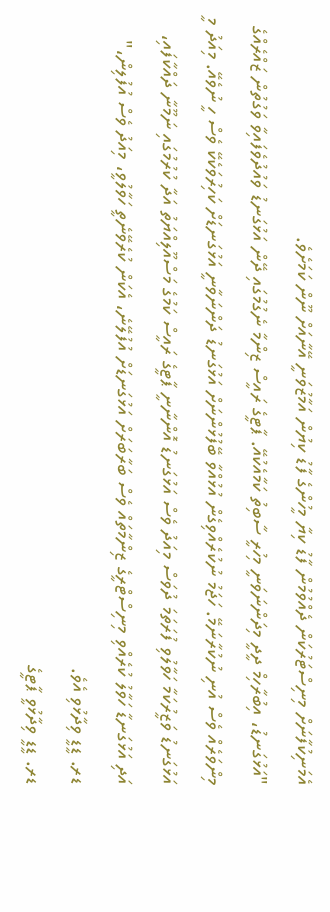އެމަނިކުފާނަށް މިނިސްޓަރުކަން ދެއްވުމުން ފާޑު ކިޔާ މީހުންގެ ފާޑު ކިޔުން އަމާޒުވަނީ އޭނާއަށް ނޫން ކަމަށެވެ.
"އަޅުގަނޑު، އިބުރާހިމް ދީދީ މިދަންނަވަނީ މިހުރީ ސާބިތު ކަމާއެކުއޭ. ޕާޓީގެ ރައީސް ޒިންމާ ނެގުމުގައި ދޭން އަޅުގަނޑު ވައުދުވެފައިވާ ވަގުތުން ޒައްރެއްގެ މިންވަރެއް ވެސް އުނި ނުކުރާނަމޭ. ހަޖަމު ނުކުރެއްވިގެން އުޅުއްވާ ބޭފުޅުންނަށް އަޅުގަނޑު ދަންނަވާނީ އަޅުގަނޑަށް ކަހިރުވަކެކޭ ވެސް ހީ ނުވެއޭ. މިއަދު މީ އަޅުގަނޑު ވަޒީރުކަމާ ހަވާލުވި ފުރަތަމަ ދުވަސް މިއަދު ވެސް އަޅުގަނޑު އޮންނާނީ ޕާޓީގެ ރައީސް ކަމުގެ މަސްއޫލިއްޔަތު އަދާ ކުރުމުގައި ނަމޫނާ ދައްކާފައި، އަދި އަޅުގަނޑާ ހަވާލު ކުރެއްވި މިނިސްޓްރީގެ ޒިންމާތައް ވެސް ބަރާބަރަށް އަޅުގަނޑަށް އުފުލޭނެ، އެކަން ކުރެވޭނެތީ ހަވާލުވީ، މިއަދު ވެސް އުފުލިން،" ޑރ. ޑީޑީ ވިދާޅުވި އެވެ.
ޑރ. ޑީޑީ ވިދާޅުވީ ޕާޓީގެ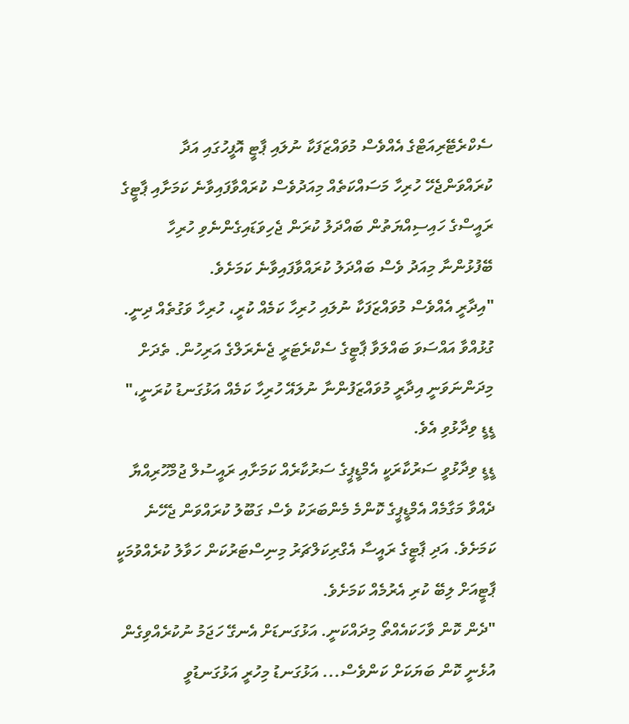ސެކްރެޓޭރިއަޓްގެ އެއްވެސް މުވައްޒަފަކާ ނުލައި ޕާޓީ އޮފީހުގައި އަދާ ކުރައްވަންޖެހޭ ހުރިހާ މަސައްކަތެއް މިއަދުވެސް ކުރައްވާފައިވާނެ ކަމަށާއި ޕާޓީގެ ރައީސްގެ ހައިސިއްޔަތުން ބައްދަލު ކުރަން ޖެހިވަޑައިގެންނެވި ހުރިހާ ބޭފުޅުންނާ މިއަދު ވެސް ބައްދަލު ކުރައްވާފައިވާނެ ކަމަށެވެ.
"އިދާރީ އެއްވެސް މުވައްޒަފަކާ ނުލައި ހުރިހާ ކަމެއް ކުރީ، ހުރިހާ ވަގުތެއް ދިނީ. ގުޅުއްވާ އައްސަވަ ބައްލަވާ ޕާޓީގެ ސެކްރެޓަރީ ޖެނެރަލްގެ އަރިހުން. ތެދަށް މިދަންނަވަނީ އިދާރީ މުވައްޒަފުންނާ ނުލައޭ ހުރިހާ ކަމެއް އަޅުގަނޑު ކުރަނީ،" ޑީޑީ ވިދާޅުވި އެވެ.
ޑީޑީ ވިދާޅުވީ ސަރުކާރަކީ އެމްޑީޕީގެ ސަރުކާރެއް ކަމަށާއި ރައީސުލް ޖުމްހޫރިއްޔާ ދެއްވާ މަގާމެއް އެމްޑީޕީގެ ކޮންމެ މެންބަރަކު ވެސް ގަބޫލު ކުރައްވަން ޖެހޭނެ ކަމަށެވެ. އަދި ޕާޓީގެ ރައީސާ އެގްރިކަލްޗަރު މިނިސްޓަރުކަން ހަވާލު ކުރެއްވުމަކީ ޕާޓީއަށް ލިބޭ ކުރި އެރުމެއް ކަމަށެވެ.
"ދެން ކޮން ވާހަކައެއްތޯ މިދައްކަނީ. އަޅުގަނޑަށް އެނގޭ ހަޖަމު ނުކުރެއްވިގެން އުޅެނީ ކޮން ބަޔަކަށް ކަންވެސް... އަޅުގަނޑު މިހުރީ އަޅުގަނޑުވީ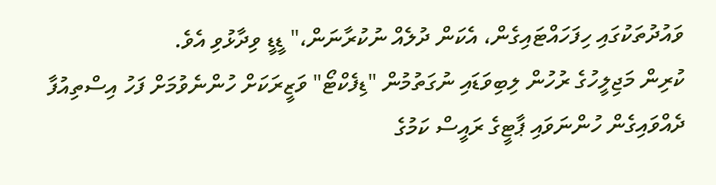ވައުދުތަކުގައި ހިފަހައްޓައިގެން، އެކަން ދުލެއް ނުކުރާނަން،" ޑީޑީ ވިދާޅުވި އެވެ.
ކުރިން މަޖިލީހުގެ ރުހުން ލިބިވަޑައި ނުގަތުމުން "ޑިފެކްޓޯ" ވަޒީރަކަށް ހުންނެވުމަށް ފަހު އިސްތިއުފާ ދެއްވައިގެން ހުންނަވައި ޕާޓީގެ ރައީސް ކަމުގެ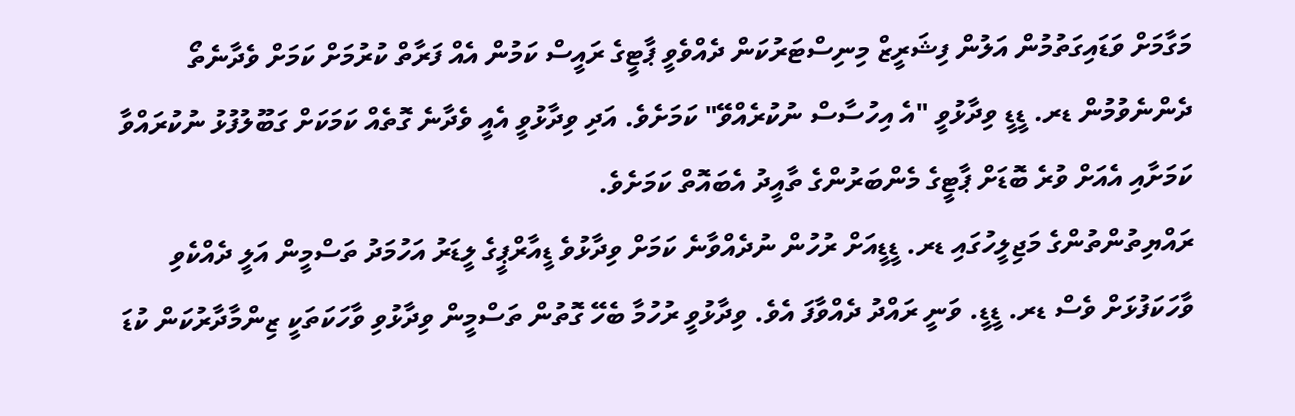މަގާމަށް ވަޑައިގަތުމުން އަލުން ފިޝަރީޒް މިނިސްޓަރުކަން ދެއްވެވީ ޕާޓީގެ ރައީސް ކަމުން އެއް ފަރާތް ކުރުމަށް ކަމަށް ވެދާނެތޯ ދެންނެވުމުން ޑރ. ޑީޑީ ވިދާޅުވީ "އެ އިހުސާސް ނުކުރެއްވޭ" ކަމަށެވެ. އަދި ވިދާޅުވީ އެއީ ވެދާނެ ގޮތެއް ކަމަކަށް ގަބޫލުފުޅު ނުކުރައްވާ ކަމަށާއި އެއަށް ވުރެ ބޮޑަށް ޕާޓީގެ މެންބަރުންގެ ތާއީދު އެބައޮތް ކަމަށެވެ.
ރައްޔިތުންތުންގެ މަޖިލީހުގައި ޑރ. ޑީޑީއަށް ރުހުން ނުދެއްވާނެ ކަމަށް ވިދާޅުވެ ޑީއާރްޕީގެ ލީޑަރު އަހުމަދު ތަސްމީން އަލީ ދެއްކެވި ވާހަކަފުޅަށް ވެސް ޑރ. ޑީޑީ. ވަނީ ރައްދު ދެއްވާފަ އެވެ. ވިދާޅުވީ ރުހުމާ ބެހޭ ގޮތުން ތަސްމީން ވިދާޅުވި ވާހަކަތަކީ ޒިންމާދާރުކަން ކުޑަ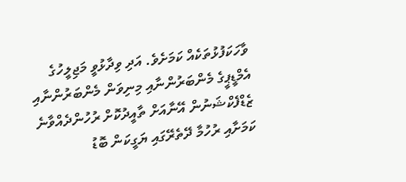ވާހަކަފުޅުތަކެއް ކަމަށެވެ. އަދި ވިދާޅުވީ މަޖިލީހުގެ އެމްޑީޕީގެ މެންބަރުންނާއި މިނިވަން މެންބަރުންނާއި ޒެޑްފެކްޝަނުން އޭނާއަށް ތާއީދުކޮށް ރުހުންދެއްވާނެ ކަމަށާއި ރުހުމާ ދޭތެރޭގައި ޔަގީކަން ބޮޑު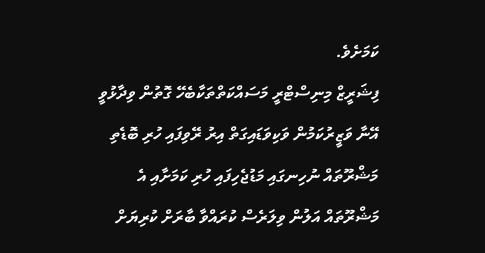ކަމަށެވެ.
ފިޝަރީޒް މިނިސްޓްރީ މަސައްކަތްތަކާބެހޭ ގޮތުން ވިދާޅުވީ އޭނާ ވަޒީރުކަމުން ވަކިވަޑައިގަތް އިރު ރޭވިފައި ހުރި ބޮޑެތި މަޝްރޫތައް ނުހިނގައި މަޑުޖެހިފައި ހުރި ކަމަށާއި އެ މަޝްރޫތައް އަލުން ވިލަރެސް ކުރައްވާ ބާރަށް ކުރިޔަށް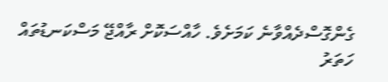ގެންގޮސްދެއްވާނެ ކަމަށެވެ. ހާއްސަކޮށް ރާއްޖޭ މަސްކަނޑުތައް ހަތަރު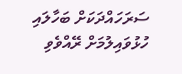ސަރަހައްދަކަށް ބަހާލައި ހުޅުވައިލުމަށް ރޭއްވެވި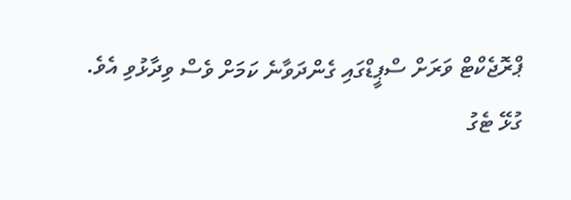ޕްރޮޖެކްޓް ވަރަށް ސްޕީޑްގައި ގެންދަވާނެ ކަމަށް ވެސް ވިދާޅުވި އެވެ.
ގުޅޭ ޓެގު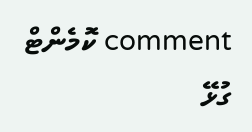comment ކޮމެންޓް
ގުޅޭ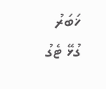ޚަބަރު
ގުޅޭ ޓެގު